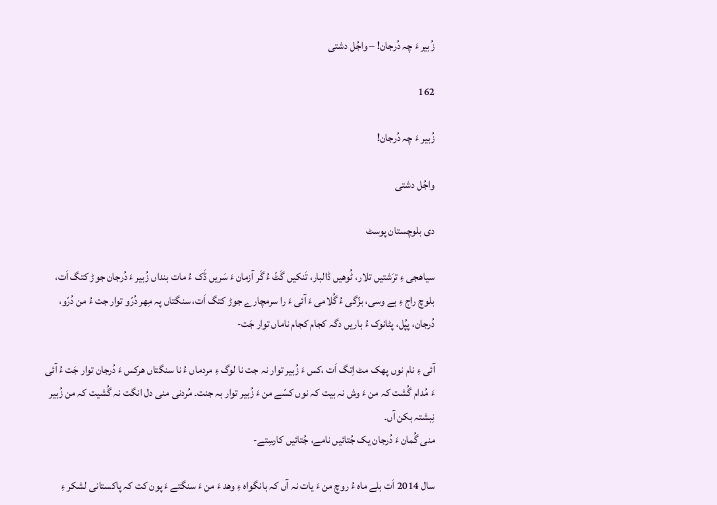زُبیر ءَ چہ دُرجان! – واجُل دشتی

162

زُبیر ءَ چہ دُرجان!

واجُل دشتی

دی بلوچستان پوسٹ

سیاھجی ءِ ترَشتیں تلار، ٹُوھیں ڈالبار، تَنکیں گَٹّ ءُ گَر آزمان ءَ سَریں ڈَک ءُ مات بنداں زُبیر ءَ دُرجان جوڑ کتگ اَت، بلوچ راج ءِ بے وسی، بزّگی ءُ گُلامی ءَ آئی ءَ را سرمچارے جوڑ کتگ اَت، سنگتاں پہ مِھر دُرّو توار جت ءُ من دُرّو، دُرجان، پپُل، پٹانوک ءُ باریں دگہ کجام کجام ناماں توار جَت-

آئی ءِ نام نوں پھک مٹ اِتگ اَت ،کس ءَ زُبیر توار نہ جت نا لوگ ءِ مردماں ءُ نا سنگتاں ھرکس ءَ دُرجان توار جَت ءُ آئی ءَ مُدام گُشت کہ من ءَ وش نہ بیت کہ نوں کسّے من ءَ زُبیر توار بہ جنت۔ مُردنی منی دل انگت نہ گُشیت کہ من زُبیر نِبشتہ بکن آں۔
منی گُمان ءَ دُرجان یک جُتائیں نامے، جُتائیں کارسِتے-

سال 2014 اَت بلے ماہ ءُ روچ من ءَ یات نہ آں کہ بانگواہ ءِ وھد ءَ من ءَ سنگتے ءَ پون کت کہ پاکستانی لشکر ءِ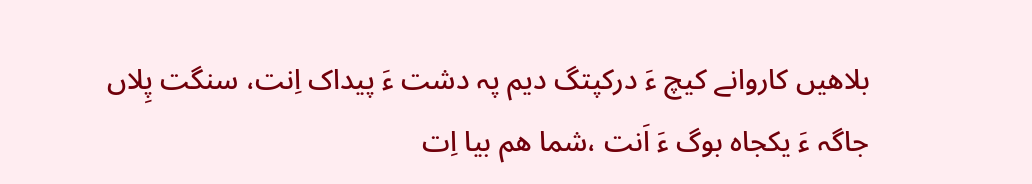بلاھیں کاروانے کیچ ءَ درکپتگ دیم پہ دشت ءَ پیداک اِنت، سنگت پِلاں جاگہ ءَ یکجاہ بوگ ءَ اَنت ،شما ھم بیا اِت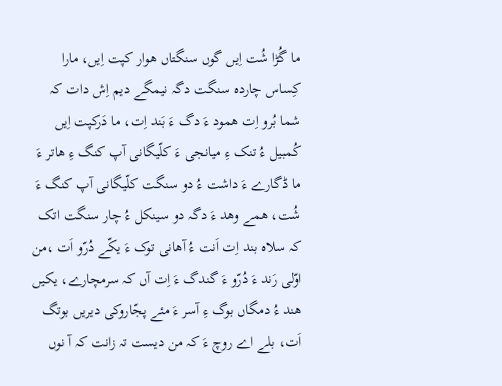ما گُڑا شُت اِیں گوں سنگتاں ھوار کپت اِیں، مارا کِساس چاردہ سنگت دگہ نیمگے دیم اِش دات کہ شما بُرو اِت ھمود ءَ دگ ءَ بَند اِت، ما دَرکپت اِیں کُمبیل ءُ تنک ءِ میانجی ءَ کلّیگانی آپ کنگ ءِ ھاتر ءَ ما ڈگارے ءَ داشت ءُ دو سنگت کلّیگانی آپ کنگ ءَ شُت، ھمے وھد ءَ دگہ دو سینکل ءُ چار سنگت اتک کہ سلاہ بند اِت اَنت ءُ آھانی توک ءَ یکّے دُرّو اَت ،من اوّلی رَند ءَ دُرّو ءَ گندگ ءَ اِت آں کہ سرمچارے، یکیں ھند ءُ دمگاں بوگ ءِ آسر ءَ مئے پجّاروکی دیریں بوتگ اَت، بلے اے روچ ءَ کہ من دیست تہ زانت کہ آ نوں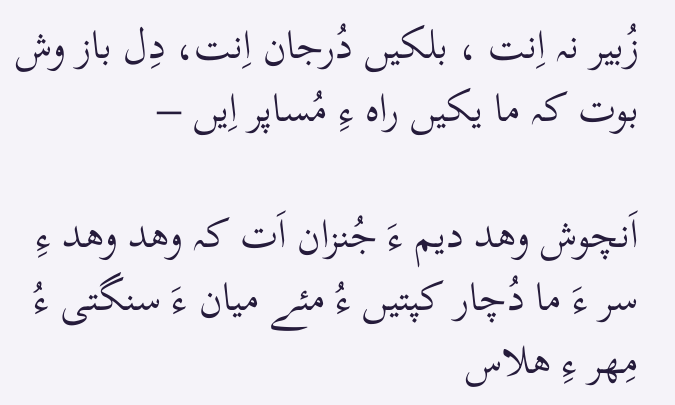زُبیر نہ اِنت ، بلکیں دُرجان اِنت، دِل باز وش بوت کہ ما یکیں راہ ءِ مُساپر اِیں –

اَنچوش وھد دیم ءَ جُنزان اَت کہ وھد وھد ءِ سر ءَ ما دُچار کپتیں ءُ مئے میان ءَ سنگتی ءُ مِھر ءِ ھلاس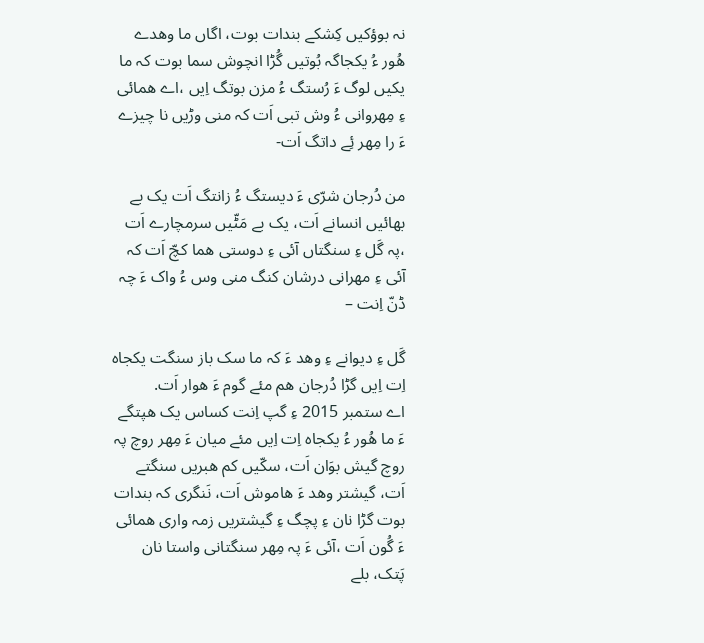نہ بوؤکیں کِشکے بندات بوت، اگاں ما وھدے ھُور ءُ یکجاگہ بُوتیں گُڑا انچوش سما بوت کہ ما یکیں لوگ ءَ رُستگ ءُ مزن بوتگ اِیں ،اے ھمائی ءِ مِھروانی ءُ وش تبی اَت کہ منی وڑیں نا چیزے ءَ را مِھر ئِے داتگ اَت-

من دُرجان شرّی ءَ دیستگ ءُ زانتگ اَت یک بے بھائیں انسانے اَت، یک بے مَٹّیں سرمچارے اَت ،پہ گَل ءِ سنگتاں آئی ءِ دوستی ھما کچّ اَت کہ آئی ءِ مھرانی درشان کنگ منی وس ءُ واک ءَ چہ ڈنّ اِنت –

گَل ءِ دیوانے ءِ وھد ءَ کہ ما سک باز سنگت یکجاہ اِت اِیں گڑا دُرجان ھم مئے گوم ءَ ھوار اَت.
اے ستمبر 2015 ءِ گپ اِنت کساس یک ھپتگے ءَ ما ھُور ءُ یکجاہ اِت اِیں مئے میان ءَ مِھر روچ پہ روچ گیش بوَان اَت، سکّیں کم ھبریں سنگتے اَت، گیشتر وھد ءَ ھاموش اَت، نَنگری کہ بندات بوت گڑا نان ءِ پچگ ءِ گیشتریں زمہ واری ھمائی ءَ گُون اَت ،آئی ءَ پہ مِھر سنگتانی واستا نان پَتک، بلے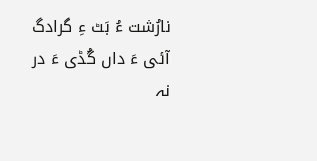نارُشت ءُ بَٹ ءِ گرادگ آئی ءَ داں گُڈی ءَ در نہ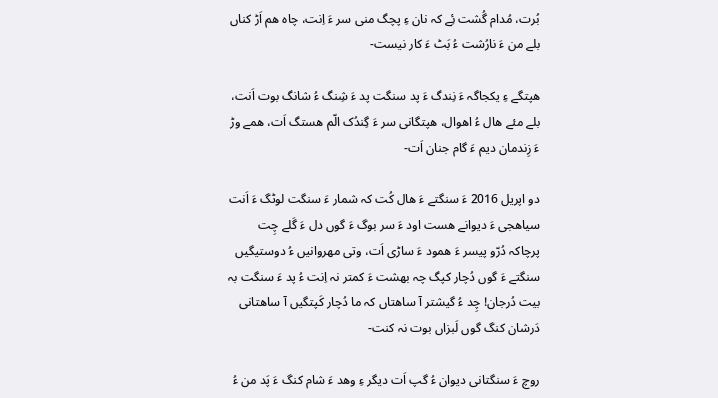بُرت، مُدام گُشت ئِے کہ نان ءِ پچگ منی سر ءَ اِنت، چاہ ھم اَڑ کناں بلے من ءَ نارُشت ءُ بَٹ ءَ کار نیست-

ھپتگے ءِ یکجاگہ ءَ نِندگ ءَ پد سنگت پد ءَ شِنگ ءُ شانگ بوت اَنت، بلے مئے ھال ءُ اھوال، ھپتگانی سر ءَ گِندُک الّم ھستگ اَت، ھمے وڑ ءَ زِندمان دیم ءَ گام جنان اَت-

دو اپریل 2016 ءَ سنگتے ءَ ھال کُت کہ شمار ءَ سنگت لوٹگ ءَ اَنت سیاھجی ءَ دیوانے ھست اود ءَ سر بوگ ءَ گوں دل ءَ گَلے چِت پرچاکہ دُرّو پیسر ءَ ھمود ءَ ساڑی اَت، وتی مھروانیں ءُ دوستیگیں سنگتے ءَ گوں دُچار کپگ چہ بھشت ءَ کمتر نہ اِنت ءُ پد ءَ سنگت بہ بیت دُرجان! چِد ءُ گیشتر آ ساھتاں کہ ما دُچار کَپتگیں آ ساھتانی دَرشان کنگ گوں لَبزاں بوت نہ کنت-

روچ ءَ سنگتانی دیوان ءُ گپ اَت دیگر ءِ وھد ءَ شام کنگ ءَ پَد من ءُ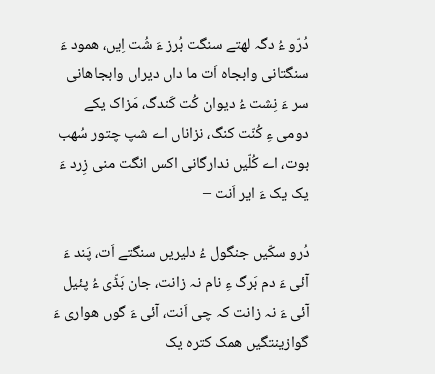دُرّو ءُ دگہ لھتے سنگت بُرز ءَ شُت اِیں، ھمود ءَ سنگتانی وابجاہ اَت ما داں دیراں وابجاھانی سر ءَ نِشت ءُ دیوان کُت کَندگ، مَزاک یکے دومی ءِ کُنّت کنگ، نزاناں اے شپ چتور سُھب بوت، اے کُلّیں ندارگانی اکس انگت منی زِرد ءَ یک یک ءَ ایر اَنت –

دُرو سکّیں جنگول ءُ دلیریں سنگتے اَت، پَند ءَ آئی ءَ دم بَرگ ءِ نام نہ زانت، جان بَڈّی ءُ پئیل آئی ءَ نہ زانت کہ چی اَنت، آئی ءَ گوں ھواری ءَ گوازینتگیں ھمک کترہ یک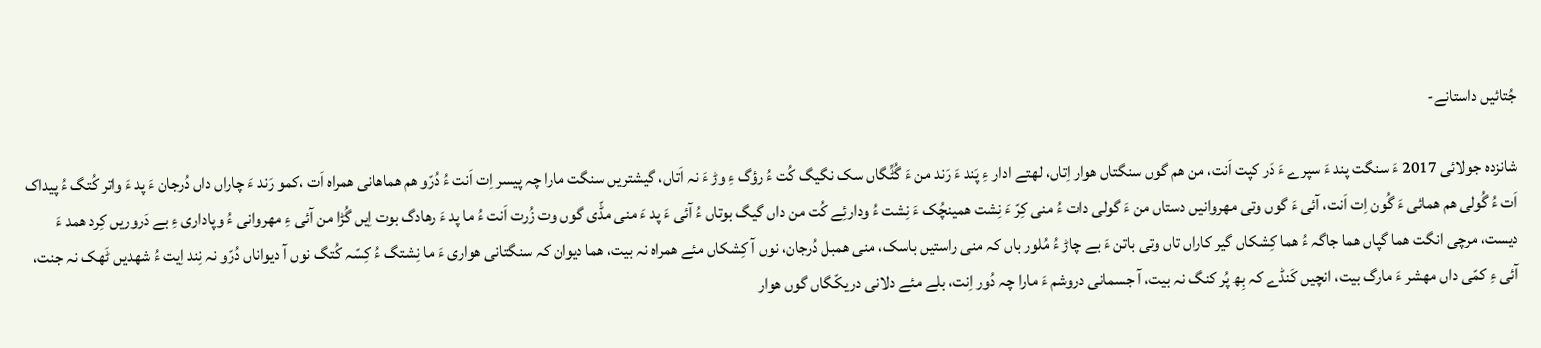جُتائیں داستانے-

شانزدہ جولائی 2017 ءَ سنگت پند ءَ سپرے ءَ دَر کپت اَنت، من ھم گوں سنگتاں ھوار اِتاں، لھتے ادار ءِ پَند ءَ رَند من ءَ گُٹِّگاں سک نگیگ کُت ءُ رؤگ ءِ وڑ ءَ نہ اَتاں، گیشتریں سنگت مارا چہ پیسر اِت اَنت ءُ دُرّو ھم ھماھانی ھمراہ اَت ،کمو رَند ءَ چاراں داں دُرجان ءَ پد ءَ واتر کُتگ ءُ پیداک اَت ءُ گُولی ھم ھمائی ءَ گُون اِت اَنت، آئی ءَ گوں وتی مھروانیں دستاں من ءَ گولی دات ءُ منی کِرّ ءَ نِشت ھمینچُک ءَ نِشت ءُ ودارئِے کُت من داں گیگ بوتاں ءُ آئی ءَ پد ءَ منی مڈّی گوں وت زُرت اَنت ءُ ما پد ءَ رھادگ بوت اِیں گُڑا من آئی ءِ مھروانی ءُ وپاداری ءِ بے دَروریں کِرد ھمد ءَ دیست، مرچی انگت ھما گپاں ھما جاگہ ءُ ھما کِشکاں گیر کاراں تاں وتی باتن ءَ بے چاڑ ءُ مُلور باں کہ منی راستیں باسک، منی ھمبل دُرجان، نوں آ کِشکاں مئے ھمراہ نہ بیت، ھما دیوان کہ سنگتانی ھواری ءَ ما نِشتگ ءُ کِسّہ کُتگ نوں آ دیواناں دُرّو نہ نِند اِیت ءُ شھدیں ٹَھک نہ جنت، آئی ءِ کمّی داں مھشر ءَ مارگ بیت، انچیں کَنڈے کہ بِھ پُر کنگ نہ بیت، آ جسمانی دروشم ءَ مارا چہ دُور اِنت، بلے مئے دلانی دریکّگاں گوں ھوار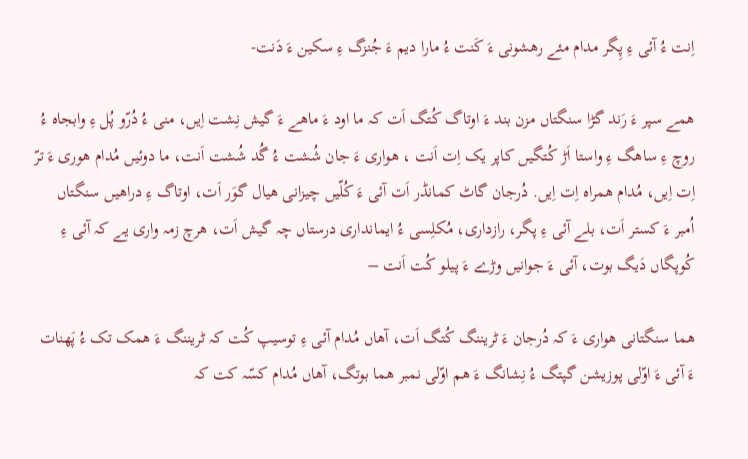اِنت ءُ آئی ءِ پِگر مدام مئے رھشونی ءَ کَنت ءُ مارا دیم ءَ جُنزگ ءِ سکین ءَ دَنت-

ھمے سپر ءَ رَند گڑا سنگتاں مزن بند ءَ اوتاگ کُتگ اَت کہ ما اود ءَ ماھے ءَ گیش نِشت اِیں، منی ءُ دُرّو پُل ءِ وابجاہ ءُ روچ ءِ ساھگ ءِ واستا اَڑ کُتگیں کاپر یک اِت اَنت ، ھواری ءَ جان شُشت ءُ گُد شُشت اَنت، ما دوئیں مُدام ھوری ءَ ترّ اِت اِیں، مُدام ھمراہ اِت اِیں. دُرجان گاٹ کمانڈر اَت آئی ءَ کُلّیں چیزانی ھیال گوَر اَت، اوتاگ ءِ دراھیں سنگتاں اُمبر ءَ کستر اَت، بلے آئی ءِ پگر، رازداری، مُکلِسی ءُ ایمانداری درستاں چہ گیش اَت، ھرچ زمہ واری یے کہ آئی ءِ کُوپگاں دَیگ بوت، آئی ءَ جوانیں وڑے ءَ پیلو کُت اَنت –

ھما سنگتانی ھواری ءَ کہ دُرجان ءَ ٹریننگ کُتگ اَت، آھاں مُدام آئی ءِ توسیپ کُت کہ ٹریننگ ءَ ھمک تک ءُ پَھنات ءَ آئی ءَ اوّلی پوزیشن گپتگ ءُ نِشانگ ءَ ھم اوّلی نمبر ھما بوتگ، آھاں مُدام کسّہ کت کہ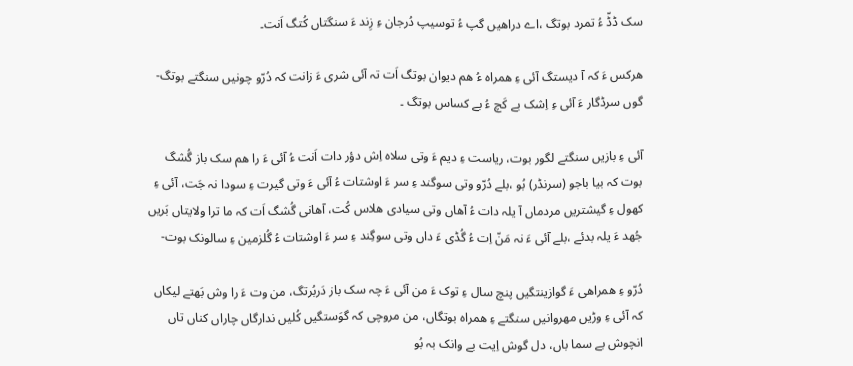سک ڈڈّ ءُ تمرد بوتگ ،اے دراھیں گپ ءُ توسیپ دُرجان ءِ زِند ءَ سنگتاں کُتگ اَنت۔

ھرکس ءَ کہ آ دیستگ آئی ءِ ھمراہ ءُ ھم دیوان بوتگ اَت تہ آئی شری ءَ زانت کہ دُرّو چونیں سنگتے بوتگ-
گوں سرڈگار ءَ آئی ءِ اِشک بے کَچ ءُ بے کساس بوتگ ۔

آئی ءِ بازیں سنگتے لگور بوت، ریاست ءِ دیم ءَ وتی سلاہ اِش دؤر دات اَنت ءُ آئی ءَ را ھم سک باز گُشگ بوت کہ بیا باجو (سرنڈر) بُو ،بلے دُرّو وتی سوگند ءِ سر ءَ اوشتات ءُ آئی ءَ وتی گیرت ءِ سودا نہ جَت، آئی ءِ کھول ءِ گیشتریں مردماں آ یلہ دات ءُ آھاں وتی سیادی ھلاس کُت، آھانی گُشگ اَت کہ ما ترا ولایتاں بَریں جُھد ءَ یلہ بدئے ،بلے آئی ءَ نہ مَنّ اِت ءُ گُڈی ءَ داں وتی سوگِند ءِ سر ءَ اوشتات ءُ گُلزمین ءِ سالونک بوت-

دُرّو ءِ ھمراھی ءَ گوازینتگیں پنچ سال ءِ توک ءَ من آئی ءَ چہ سک باز دَربُرتگ، من وت ءَ را وش بَھتے لیکاں کہ آئی ءِ وڑیں مھروانیں سنگتے ءِ ھمراہ بوتگاں، من مروچی کہ گوَستگیں کُلیں ندارگاں چاراں کناں تاں انچوش بے سما باں، دل گوش اِیت بے وانک بہ بُو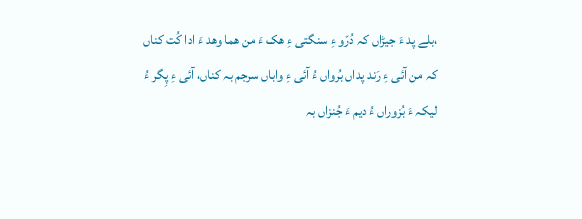،بلے پد ءَ جیڑاں کہ دُرّو ءِ سنگتی ءِ ھک ءَ من ھما وھد ءَ ادا کُت کناں کہ من آئی ءِ رَند پداں بُرواں ءُ آئی ءِ واباں سرجم بہ کناں، آئی ءِ پِگر ءُ لیکہ ءَ بُزوراں ءُ دیم ءَ جُنزاں بہ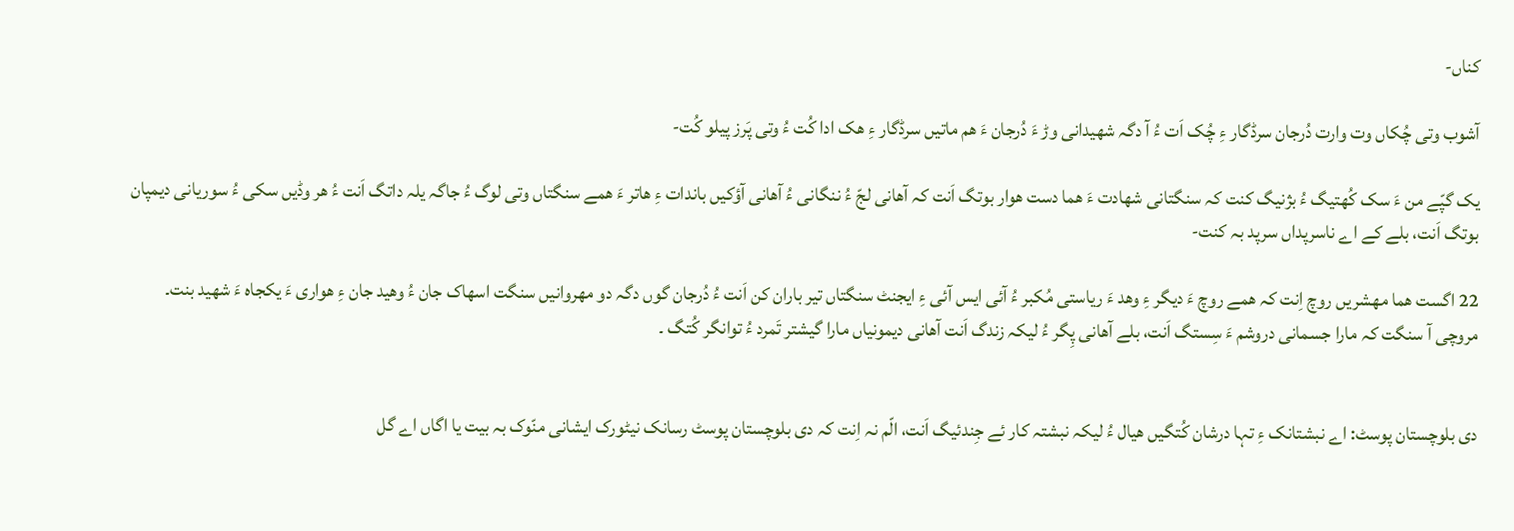کناں-

آشوب وتی چُکاں وت وارت دُرجان سرڈگار ءِ چُک اَت ءُ آ دگہ شھیدانی وڑ ءَ دُرجان ءَ ھم ماتیں سرڈگار ءِ ھک ادا کُت ءُ وتی پَرز پیلو کُت-

یک گپّے من ءَ سک کُھتیگ ءُ بژنیگ کنت کہ سنگتانی شھادت ءَ ھما دست ھوار بوتگ اَنت کہ آھانی لجّ ءُ ننگانی ءُ آھانی آؤکیں باندات ءِ ھاتر ءَ ھمے سنگتاں وتی لوگ ءُ جاگہ یلہ داتگ اَنت ءُ ھر وڈیں سکی ءُ سوریانی دیمپان بوتگ اَنت، بلے کے اے ناسرپداں سرپد بہ کنت-

22 اگست ھما مھشریں روچ اِنت کہ ھمے روچ ءَ دیگر ءِ وھد ءَ ریاستی مُکبر ءُ آئی ایس آئی ءِ ایجنٹ سنگتاں تیر باران کن اَنت ءُ دُرجان گوں دگہ دو مھروانیں سنگت اسھاک جان ءُ وھید جان ءِ ھواری ءَ یکجاہ ءَ شھید بنت۔
مروچی آ سنگت کہ مارا جسمانی دروشم ءَ سِستگ اَنت، بلے آھانی پِگر ءُ لیکہ زندگ اَنت آھانی دیمونیاں مارا گیشتر تَمرد ءُ توانگر کُتگ ۔


دی بلوچستان پوسٹ: اے نبشتانک ءِ تہا درشان کُتگیں ھیال ءُ لیکہ نبشتہ کار ئے جِندئیگ اَنت، الّم نہ اِنت کہ دی بلوچستان پوسٹ رسانک نیٹورک ایشانی منّوک بہ بیت یا اگاں اے گل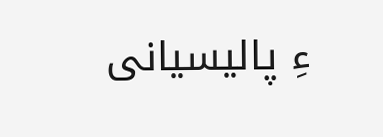ءِ پالیسیانی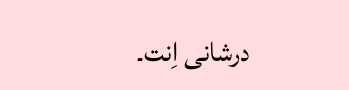درشانی اِنت۔